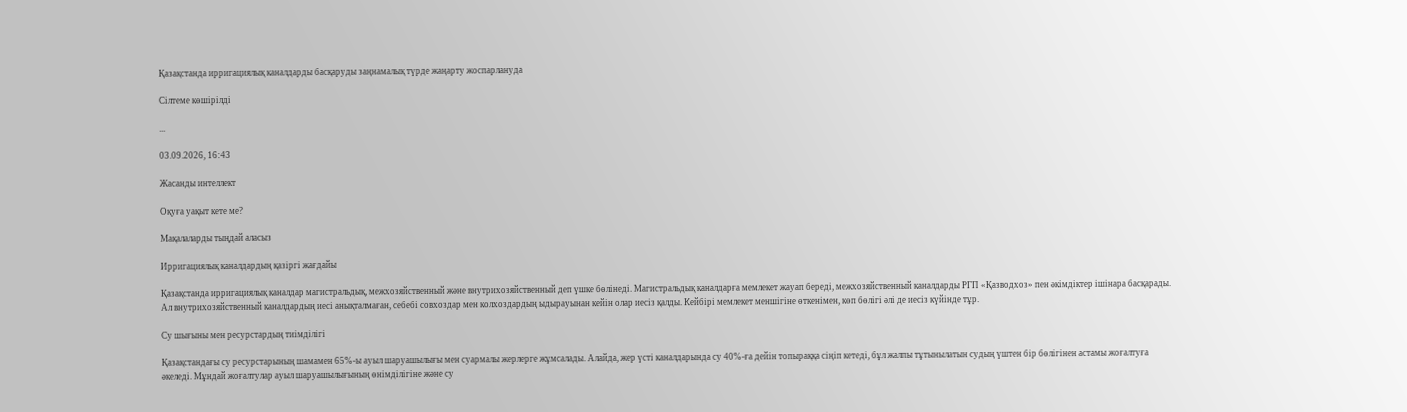Қазақстанда ирригациялық каналдарды басқаруды заңнамалық түрде жаңарту жоспарлануда

Сілтеме көшірілді

...

03.09.2026, 16:43

Жасанды интеллект

Оқуға уақыт кете ме?

Мақалаларды тыңдай аласыз

Ирригациялық каналдардың қазіргі жағдайы

Қазақстанда ирригациялық каналдар магистральдық, межхозяйственный және внутрихозяйственный деп үшке бөлінеді. Магистральдық каналдарға мемлекет жауап береді, межхозяйственный каналдарды РГП «Қазводхоз» пен әкімдіктер ішінара басқарады. Ал внутрихозяйственный каналдардың иесі анықталмаған, себебі совхоздар мен колхоздардың ыдырауынан кейін олар иесіз қалды. Кейбірі мемлекет меншігіне өткенімен, көп бөлігі әлі де иесіз күйінде тұр.

Су шығыны мен ресурстардың тиімділігі

Қазақстандағы су ресурстарының шамамен 65%-ы ауыл шаруашылығы мен суармалы жерлерге жұмсалады. Алайда, жер үсті каналдарында су 40%-ға дейін топыраққа сіңіп кетеді, бұл жалпы тұтынылатын судың үштен бір бөлігінен астамы жоғалтуға әкеледі. Мұндай жоғалтулар ауыл шаруашылығының өнімділігіне және су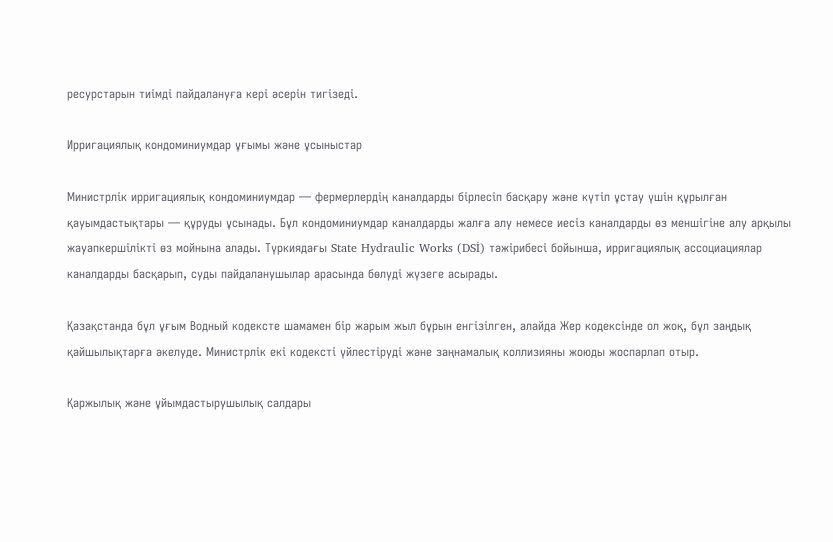ресурстарын тиімді пайдалануға кері әсерін тигізеді.

Ирригациялық кондоминиумдар ұғымы және ұсыныстар

Министрлік ирригациялық кондоминиумдар — фермерлердің каналдарды бірлесіп басқару және күтіп ұстау үшін құрылған қауымдастықтары — құруды ұсынады. Бұл кондоминиумдар каналдарды жалға алу немесе иесіз каналдарды өз меншігіне алу арқылы жауапкершілікті өз мойнына алады. Түркиядағы State Hydraulic Works (DSİ) тәжірибесі бойынша, ирригациялық ассоциациялар каналдарды басқарып, суды пайдаланушылар арасында бөлуді жүзеге асырады.

Қазақстанда бұл ұғым Водный кодексте шамамен бір жарым жыл бұрын енгізілген, алайда Жер кодексінде ол жоқ, бұл заңдық қайшылықтарға әкелуде. Министрлік екі кодексті үйлестіруді және заңнамалық коллизияны жоюды жоспарлап отыр.

Қаржылық және ұйымдастырушылық салдары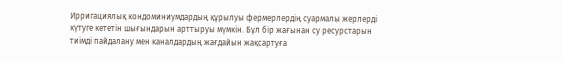Ирригациялық кондоминиумдардың құрылуы фермерлердің суармалы жерлерді күтуге кететін шығындарын арттыруы мүмкін. Бұл бір жағынан су ресурстарын тиімді пайдалану мен каналдардың жағдайын жақсартуға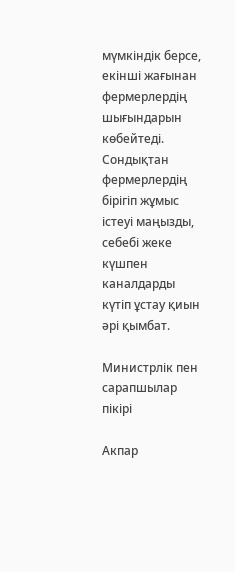мүмкіндік берсе, екінші жағынан фермерлердің шығындарын көбейтеді. Сондықтан фермерлердің бірігіп жұмыс істеуі маңызды, себебі жеке күшпен каналдарды күтіп ұстау қиын әрі қымбат.

Министрлік пен сарапшылар пікірі

Акпар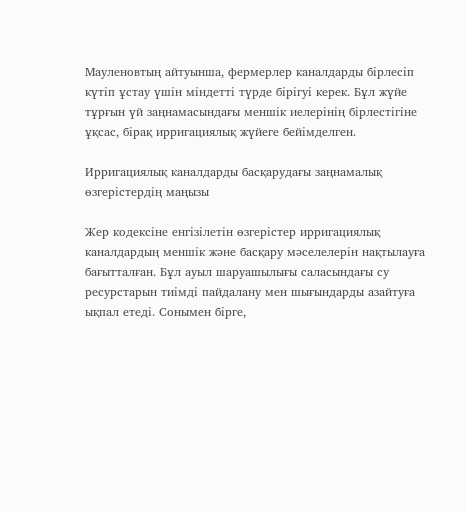Мауленовтың айтуынша, фермерлер каналдарды бірлесіп күтіп ұстау үшін міндетті түрде бірігуі керек. Бұл жүйе тұрғын үй заңнамасындағы меншік иелерінің бірлестігіне ұқсас, бірақ ирригациялық жүйеге бейімделген.

Ирригациялық каналдарды басқарудағы заңнамалық өзгерістердің маңызы

Жер кодексіне енгізілетін өзгерістер ирригациялық каналдардың меншік және басқару мәселелерін нақтылауға бағытталған. Бұл ауыл шаруашылығы саласындағы су ресурстарын тиімді пайдалану мен шығындарды азайтуға ықпал етеді. Сонымен бірге,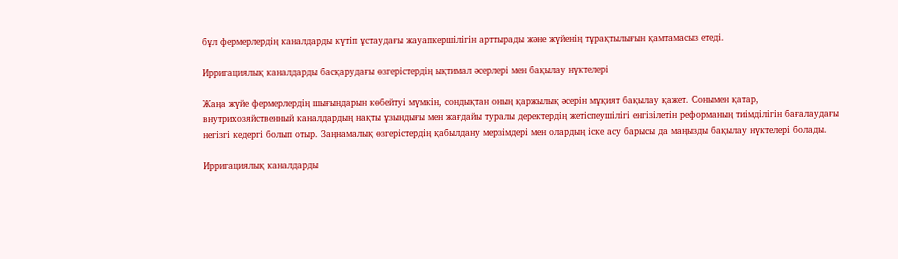бұл фермерлердің каналдарды күтіп ұстаудағы жауапкершілігін арттырады және жүйенің тұрақтылығын қамтамасыз етеді.

Ирригациялық каналдарды басқарудағы өзгерістердің ықтимал әсерлері мен бақылау нүктелері

Жаңа жүйе фермерлердің шығындарын көбейтуі мүмкін, сондықтан оның қаржылық әсерін мұқият бақылау қажет. Сонымен қатар, внутрихозяйственный каналдардың нақты ұзындығы мен жағдайы туралы деректердің жетіспеушілігі енгізілетін реформаның тиімділігін бағалаудағы негізгі кедергі болып отыр. Заңнамалық өзгерістердің қабылдану мерзімдері мен олардың іске асу барысы да маңызды бақылау нүктелері болады.

Ирригациялық каналдарды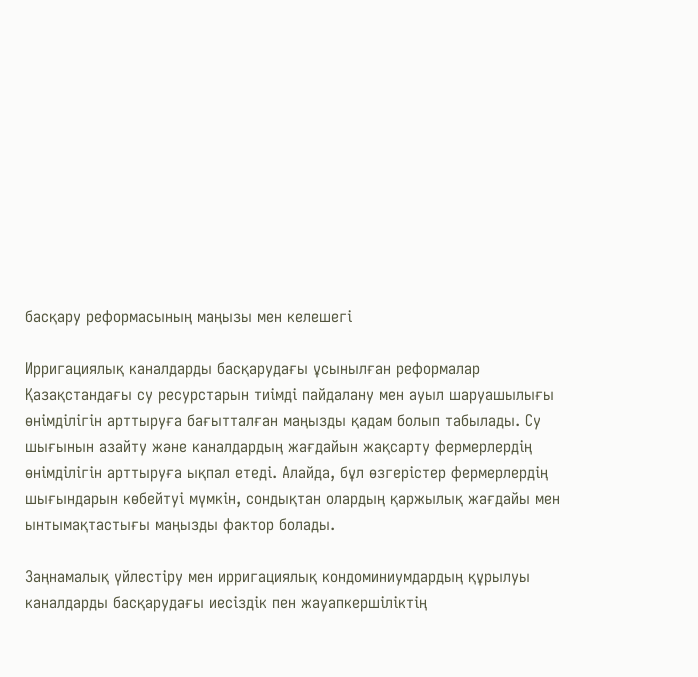басқару реформасының маңызы мен келешегі

Ирригациялық каналдарды басқарудағы ұсынылған реформалар Қазақстандағы су ресурстарын тиімді пайдалану мен ауыл шаруашылығы өнімділігін арттыруға бағытталған маңызды қадам болып табылады. Су шығынын азайту және каналдардың жағдайын жақсарту фермерлердің өнімділігін арттыруға ықпал етеді. Алайда, бұл өзгерістер фермерлердің шығындарын көбейтуі мүмкін, сондықтан олардың қаржылық жағдайы мен ынтымақтастығы маңызды фактор болады.

Заңнамалық үйлестіру мен ирригациялық кондоминиумдардың құрылуы каналдарды басқарудағы иесіздік пен жауапкершіліктің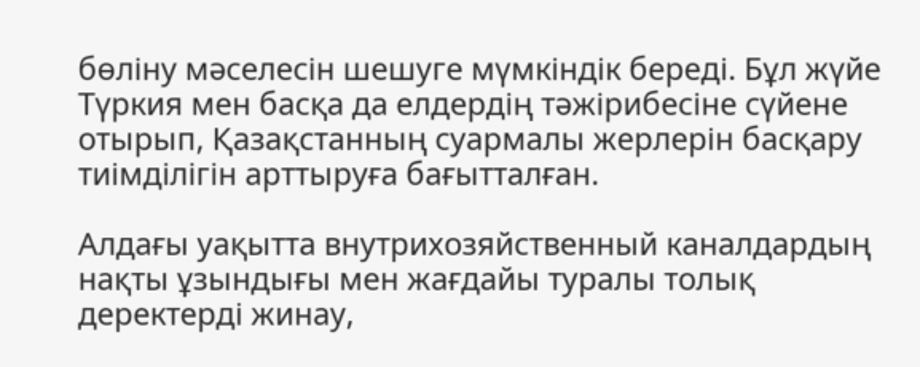бөліну мәселесін шешуге мүмкіндік береді. Бұл жүйе Түркия мен басқа да елдердің тәжірибесіне сүйене отырып, Қазақстанның суармалы жерлерін басқару тиімділігін арттыруға бағытталған.

Алдағы уақытта внутрихозяйственный каналдардың нақты ұзындығы мен жағдайы туралы толық деректерді жинау,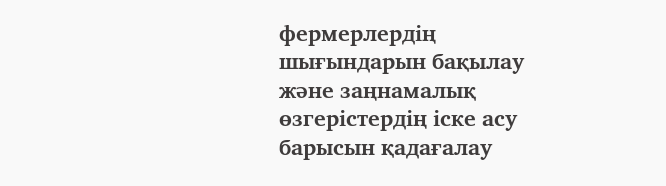фермерлердің шығындарын бақылау және заңнамалық өзгерістердің іске асу барысын қадағалау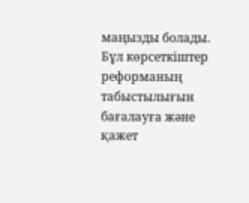маңызды болады. Бұл көрсеткіштер реформаның табыстылығын бағалауға және қажет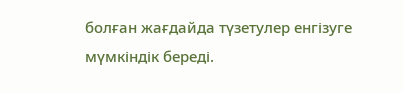болған жағдайда түзетулер енгізуге мүмкіндік береді.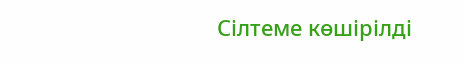Сілтеме көшірілді